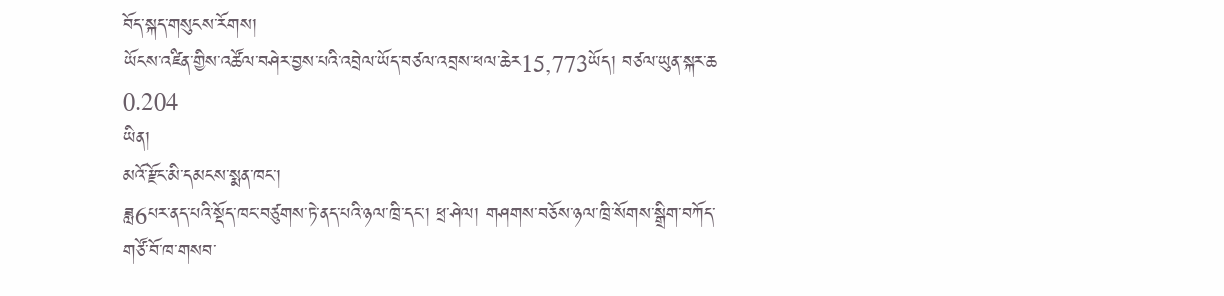བོད་སྐད་གསུངས་རོགས།
ཡོངས་འཛིན་གྱིས་འཚོལ་བཤེར་བྱས་པའི་འབྲེལ་ཡོད་བཙལ་འབྲས་ཕལ་ཆེར15,773ཡོད། བཙལ་ཡུན་སྐར་ཆ 0.204
ཡིན།
མའོ་རྫོང་མི་དམངས་སྨན་ཁང་།
ཟླ6པར་ནད་པའི་སྡོད་ཁང་བཙུགས་ཏེ་ནད་པའི་ཉལ་ཁྲི་དང་། ཕྲ་ཤེལ། གཤགས་བཅོས་ཉལ་ཁྲི་སོགས་སྒྲིག་བཀོད་གཙོ་བོ་ཁ་གསབ་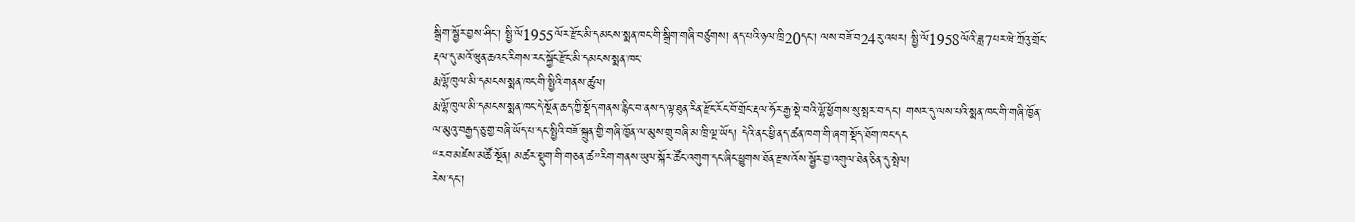སྒྲིག་སྦྱོར་བྱས་ཤིང་། སྤྱི་ལོ1955ལོར་རྫོང་མི་དམངས་སྨན་ཁང་གི་སྒྲིག་གཞི་བཙུགས། ནད་པའི་ཉལ་ཁྲི20དང་། ལས་བཟོ་བ24རུ་འཕར། སྤྱི་ལོ1958ལོའི་ཟླ7པར་ཝེ་ཀྲོའུ་གྲོང་རྡལ་དུ་མའོ་ཝུན་ཆའང་རིགས་རང་སྐྱོང་རྫོང་མི་དམངས་སྨན་ཁང་
རྨ་ལྷོ་ཁུལ་མི་དམངས་སྨན་ཁང་གི་སྤྱིའི་གནས་ཚུལ།
རྨ་ལྷོ་ཁུལ་མི་དམངས་སྨན་ཁང་དེ་སྔོན་ཆད་ཀྱི་སྡོད་གནས་རྙིང་བ་ནས་ད་ལྟ་ཐུན་རིན་རྫོང་རོང་བོ་གྲོང་རྡལ་ཧོར་རྒྱ་སྡེ་བའི་ལྷོ་ཕྱོགས་སུ་སྤར་བ་དང་། གསར་དུ་ལས་པའི་སྨན་ཁང་གི་གཞི་ཁྱོན་ལ་མུའུ་བརྒྱད་ཅུ་གྱ་བཞི་ཡོད་པ་དང་སྤྱིའི་བཟོ་སྐྲུན་གྱི་གཞི་ཁྱོན་ལ་མུས་གྲུ་བཞི་མ་ཁྲི་ལྔ་ཡོད། དེའི་ནང་ཕྱི་ནད་ཚན་ཁག་གི་ཞག་སྡོད་ཐོག་ཁང་དང
“རབ་མཛེས་མཚོ་སྔོན། མཚར་སྡུག་གི་གཅན་ཚ”རིག་གནས་ཡུལ་སྐོར་ཚོང་འགུག་དང་ཞིང་ཕྱུགས་ཐོན་རྫས་འོས་སྦྱོར་བྱ་འགུལ་ཐེན་ཅིན་དུ་སྤེལ།
རེས་དང་།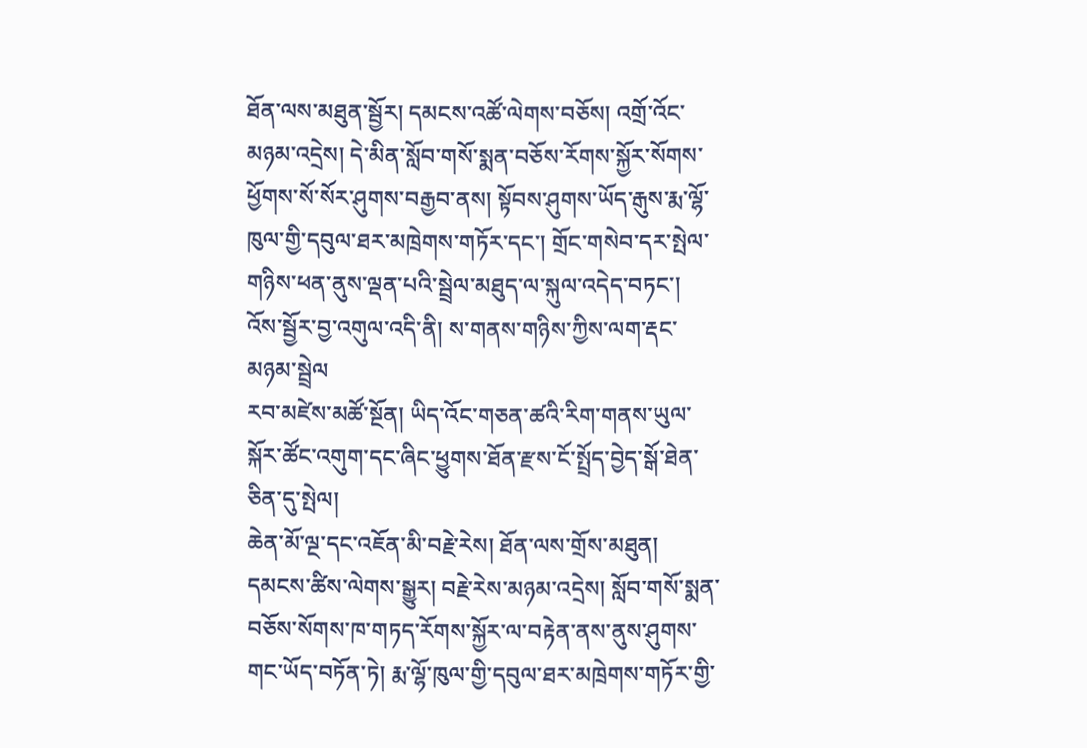ཐོན་ལས་མཐུན་སྦྱོར། དམངས་འཚོ་ལེགས་བཅོས། འགྲོ་འོང་མཉམ་འདྲེས། དེ་མིན་སློབ་གསོ་སྨན་བཅོས་རོགས་སྐྱོར་སོགས་ཕྱོགས་སོ་སོར་ཤུགས་བརྒྱབ་ནས། སྟོབས་ཤུགས་ཡོད་རྒུས་རྨ་ལྷོ་ཁུལ་གྱི་དབུལ་ཐར་མཁྲེགས་གཏོར་དང་། གྲོང་གསེབ་དར་སྤེལ་གཉིས་ཕན་ནུས་ལྡན་པའི་སྦྲེལ་མཐུད་ལ་སྐུལ་འདེད་བཏང་། འོས་སྦྱོར་བྱ་འགུལ་འདི་ནི། ས་གནས་གཉིས་ཀྱིས་ལག་རྡང་མཉམ་སྦྲེལ
རབ་མཛེས་མཚོ་སྔོན། ཡིད་འོང་གཅན་ཚའི་རིག་གནས་ཡུལ་སྐོར་ཚོང་འགུག་དང་ཞིང་ཕྱུགས་ཐོན་རྫས་ངོ་སྤྲོད་བྱེད་སྒོ་ཐེན་ཅིན་དུ་སྤེལ།
ཆེན་མོ་ལྔ་དང་འཇོན་མི་བརྗེ་རེས། ཐོན་ལས་གྲོས་མཐུན། དམངས་ཚིས་ལེགས་སྒྱུར། བརྗེ་རེས་མཉམ་འདྲེས། སློབ་གསོ་སྨན་བཅོས་སོགས་ཁ་གཏད་རོགས་སྐྱོར་ལ་བརྟེན་ནས་ནུས་ཤུགས་གང་ཡོད་བཏོན་ཏེ། རྨ་ལྷོ་ཁུལ་གྱི་དབུལ་ཐར་མཁྲེགས་གཏོར་གྱི་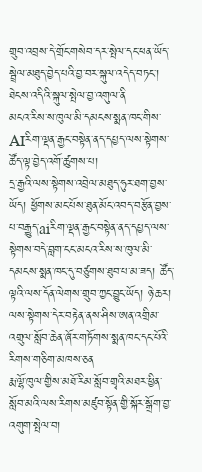གྲུབ་འབྲས་དེ་གྲོང་གསེབ་དར་སྤེལ་དང་ཕན་ཡོད་སྦྲེལ་མཐུད་བྱེད་པའི་བྱ་བར་སྐུལ་འདེད་བཏང་། ཐེངས་འདིའི་སྐུལ་སྤེལ་བྱ་འགུལ་ནི
མངའ་རིས་ས་ཁུལ་མི་དམངས་སྨན་ཁང་གིས་AIརིག་ལྡན་རྒྱང་བསྟེན་ནད་དཔྱད་ལས་སྟེགས་ཚོད་ལྟ་བྱེད་འགོ་ཚུགས་པ།
དྲ་རྒྱའི་ལས་སྟེགས་འབྲེལ་མཐུད་ཧུར་ཐག་བྱས་ཡོད། ཕྱོགས་མང་པོས་ཐུན་མོང་འབད་བརྩོན་བྱས་པ་བརྒྱུད་aiརིག་ལྡན་རྒྱང་བསྟེན་ནད་དཔྱད་ལས་སྟེགས་བདེ་བླག་ངང་མངའ་རིས་ས་ཁུལ་མི་དམངས་སྨན་ཁང་དུ་བཙུགས་ཐུབ་པ་མ་ཟད། ཚོད་ལྟའི་ལས་དོན་ལེགས་གྲུབ་ཀྱང་བྱུང་ཡོད། ཉེ་ཆར། ལས་སྟེགས་དེར་བརྟེན་ནས་ཤིས་ཨན་འགྲིམ་འགྲུལ་སློབ་ཆེན་ཞོར་གཏོགས་སྨན་ཁང་དང་པོའི་རིགས་གཅིག་མཁས་ཅན
རྨ་ལྷོ་ཁུལ་གྱིས་མཐོ་རིམ་སློབ་གྲྭའི་མཐར་ཕྱིན་སློབ་མའི་ལས་རིགས་མཛུབ་སྟོན་གྱི་སྐོར་སྒྲོག་བྱ་འགུག་སྤེལ་བ།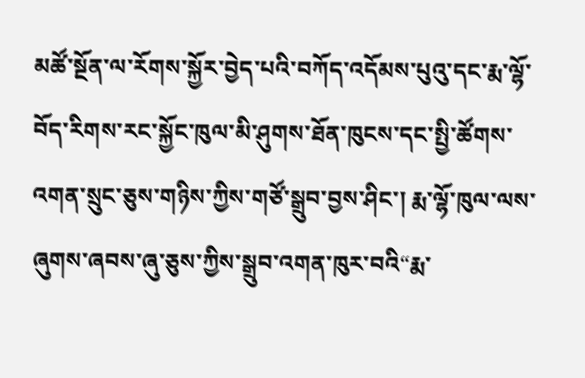མཚོ་སྔོན་ལ་རོགས་སྐྱོར་བྱེད་པའི་བཀོད་འདོམས་པུའུ་དང་རྨ་ལྷོ་བོད་རིགས་རང་སྐྱོང་ཁུལ་མི་ཤུགས་ཐོན་ཁུངས་དང་སྤྱི་ཚོགས་འགན་སྲུང་ཅུས་གཉིས་ཀྱིས་གཙོ་སྒྲུབ་བྱས་ཤིང་། རྨ་ལྷོ་ཁུལ་ལས་ཞུགས་ཞབས་ཞུ་ཅུས་ཀྱིས་སྒྲུབ་འགན་ཁུར་བའི“རྨ་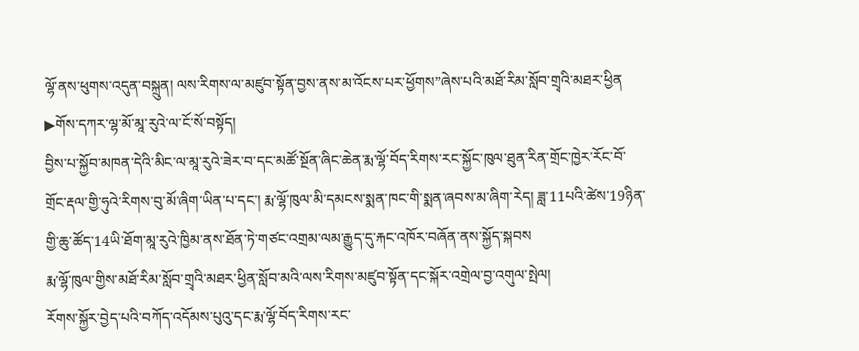ལྷོ་ནས་ཕུགས་འདུན་བསྐྲུན། ལས་རིགས་ལ་མཛུབ་སྟོན་བྱས་ནས་མ་འོངས་པར་ཕྱོགས”ཞེས་པའི་མཐོ་རིམ་སློབ་གྲྭའི་མཐར་ཕྱིན
▶གོས་དཀར་ལྷ་མོ་མཱ་རུའེ་ལ་ངོ་སོ་བསྟོད།
བྱིས་པ་སྐྱོབ་མཁན་དེའི་མིང་ལ་མཱ་རུའེ་ཟེར་བ་དང་མཚོ་སྔོན་ཞིང་ཆེན་རྨ་ལྷོ་བོད་རིགས་རང་སྐྱོང་ཁུལ་ཐུན་རིན་གྲོང་ཁྱེར་རོང་བོ་གྲོང་རྡལ་གྱི་ཧུའེ་རིགས་བུ་མོ་ཞིག་ཡིན་པ་དང་། རྨ་ལྷོ་ཁུལ་མི་དམངས་སྨན་ཁང་གི་སྨན་ཞབས་མ་ཞིག་རེད། ཟླ་11པའི་ཚེས་19ཉིན་གྱི་ཆུ་ཚོད་14ཡི་ཐོག་མཱ་རུའེ་ཁྱིམ་ནས་ཐོན་ཏེ་གཙང་འགྲམ་ལམ་རྒྱུད་དུ་རྐང་འཁོར་བཞོན་ནས་སྐྱོད་སྐབས
རྨ་ལྷོ་ཁུལ་གྱིས་མཐོ་རིམ་སློབ་གྲྭའི་མཐར་ཕྱིན་སློབ་མའི་ལས་རིགས་མཛུབ་སྟོན་དང་སྐོར་འགྲེལ་བྱ་འགུལ་སྤེལ།
རོགས་སྐྱོར་བྱེད་པའི་བཀོད་འདོམས་པུའུ་དང་རྨ་ལྷོ་བོད་རིགས་རང་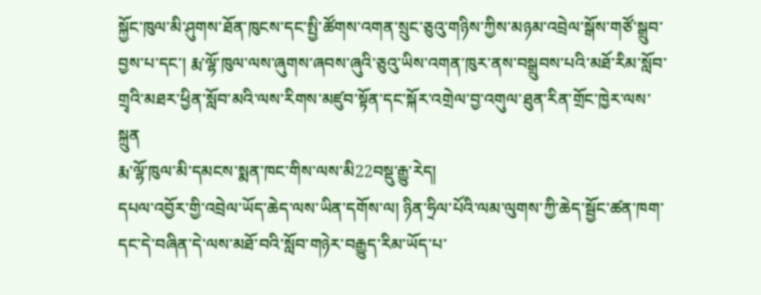སྐྱོང་ཁུལ་མི་ཤུགས་ཐོན་ཁུངས་དང་སྤྱི་ཚོགས་འགན་སྲུང་ཅུའུ་གཉིས་ཀྱིས་མཉམ་འབྲེལ་སྒོས་གཙོ་སྒྲུབ་བྱས་པ་དང་། རྨ་ལྷོ་ཁུལ་ལས་ཞུགས་ཞབས་ཞུའི་ཅུའུ་ཡིས་འགན་ཁུར་ནས་བསྒྲུབས་པའི་མཐོ་རིམ་སློབ་གྲྭའི་མཐར་ཕྱིན་སློབ་མའི་ལས་རིགས་མཛུབ་སྟོན་དང་སྐོར་འགྲེལ་བྱ་འགུལ་ཐུན་རིན་གྲོང་ཁྱེར་ལས་སྐྲུན
རྨ་ལྷོ་ཁུལ་མི་དམངས་སྨན་ཁང་གིས་ལས་མི22བསྡུ་རྒྱུ་རེད།
དཔལ་འབྱོར་གྱི་འབྲེལ་ཡོད་ཆེད་ལས་ཡིན་དགོས་ལ། ཉིན་ཧྲིལ་པོའི་ལམ་ལུགས་ཀྱི་ཆེད་སྦྱོང་ཚན་ཁག་དང་དེ་བཞིན་དེ་ལས་མཐོ་བའི་སློབ་གཉེར་བརྒྱུད་རིམ་ཡོད་པ་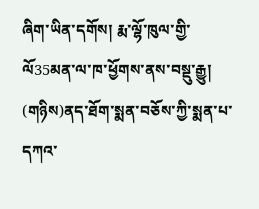ཞིག་ཡིན་དགོས། རྨ་ལྷོ་ཁུལ་གྱི་ལོ35མན་ལ་ཁ་ཕྱོགས་ནས་བསྡུ་རྒྱུ། (གཉིས)ནད་ཐོག་སྨན་བཅོས་ཀྱི་སྨན་པ་དཀའ་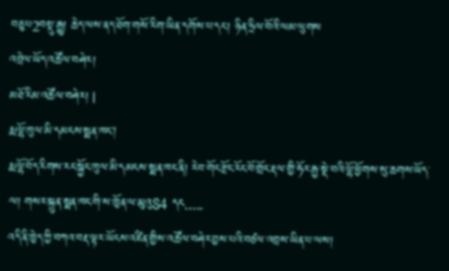བཅུ་པ2བསྡུ་རྒྱུ། ཆེད་ལས་ནད་ཐོག་གསོ་རིག་ཡིན་དགོས་པ་དང་། ཉིན་ཧྲིལ་བོའི་ལམ་ལུགས
འབྲེལ་ཡོད་འཚོལ་བཤེར།
མཐོ་རིམ་འཚོལ་བཤེར། |
རྨ་ལྷོ་ཁུལ་མི་དམངས་སྨན་ཁང།
རྨ་ལྷོ་བོད་རིགས་རང་སྐྱོང་ཁུལ་མི་དམངས་སྨན་ཁང་ནི། རེབ་གོང་རྫོང་རོང་བོ་གྲོང་རྡལ་གྱི་ཧོར་རྒྱ་སྡེ་བའི་ལྷོ་ཕྱོགས་སུ་ཆགས་ཡོད་ལ། གསར་སྐྲུན་སྨན་ཁང་གི་ས་ཁྱོན་ལ་མུའུ84 དང.....
འདི་ནི་ཁྱེད་ཀྱི་བཀའ་བརྡ་ལྟར་ཡོངས་འཛིན་གྱིས་འཚོལ་བཤེར་བྱས་པའི་བཙལ་འབྲས་ཡིན་པ་ལས།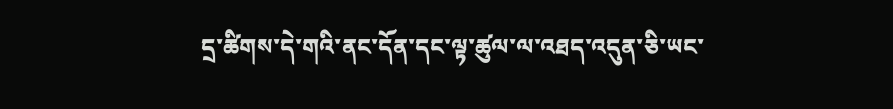དྲ་ཚིགས་དེ་གའི་ནང་དོན་དང་ལྟ་ཚུལ་ལ་འཐད་འདུན་ཅི་ཡང་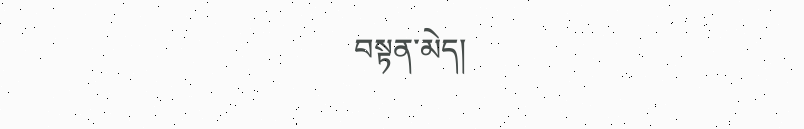བསྟན་མེད།